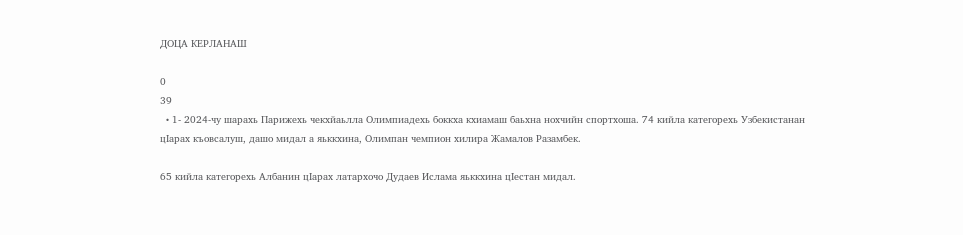ДОЦА КЕРЛАНАШ

0
39
  • 1- 2024-чу шарахь Парижехь чекхйаьлла Олимпиадехь боккха кхиамаш баьхна нохчийн спортхоша. 74 кийла категорехь Узбекистанан цӀарах къовсалуш, дашо мидал а яьккхина, Олимпан чемпион хилира Жамалов Разамбек.

65 кийла категорехь Албанин цӀарах латархочо Дудаев Ислама яьккхина цӀестан мидал.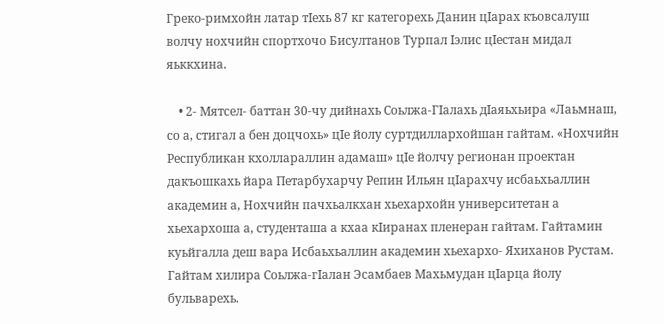Греко-римхойн латар тӀехь 87 кг категорехь Данин цӀарах къовсалуш волчу нохчийн спортхочо Бисултанов Турпал Ӏэлис цӀестан мидал яьккхина.

    • 2- Мятсел- баттан 30-чу дийнахь Соьлжа-ГӀалахь дӀаяьхьира «Лаьмнаш, со а, стигал а бен доцчохь» цӀе йолу суртдиллархойшан гайтам. «Нохчийн Республикан кхоллараллин адамаш» цӀе йолчу регионан проектан дакъошкахь йара Петарбухарчу Репин Ильян цӀарахчу исбаьхьаллин академин а, Нохчийн пачхьалкхан хьехархойн университетан а хьехархоша а, студенташа а кхаа кӀиранах пленеран гайтам. Гайтамин куьйгалла деш вара Исбаьхьаллин академин хьехархо- Яхиханов Рустам. Гайтам хилира Соьлжа-гӀалан Эсамбаев Махьмудан цӀарца йолу бульварехь.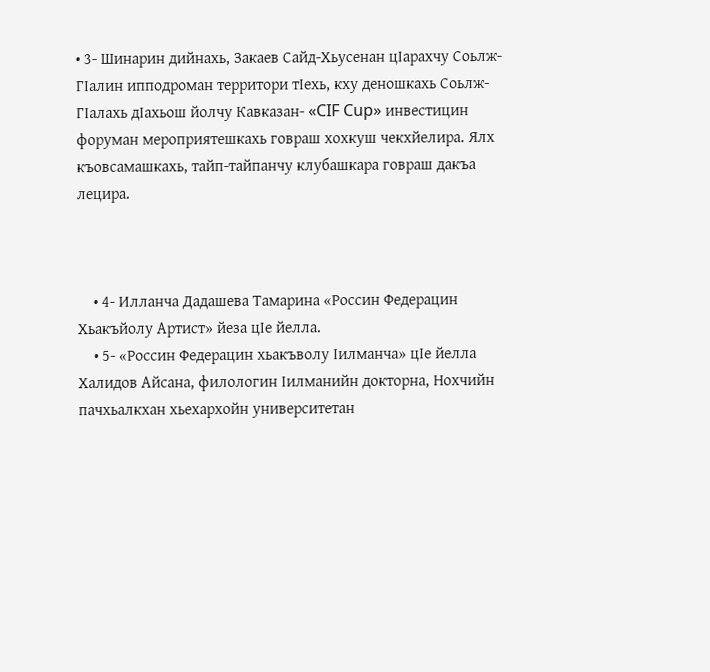• 3- Шинарин дийнахь, Закаев Сайд-Хьусенан цӀарахчу Соьлж-ГӀалин ипподроман территори тӀехь, кху деношкахь Соьлж-ГӀалахь дӀахьош йолчу Кавказан- «CIF Cup» инвестицин форуман мероприятешкахь говраш хохкуш чекхйелира. Ялх къовсамашкахь, тайп-тайпанчу клубашкара говраш дакъа лецира.



    • 4- Илланча Дадашева Тамарина «Россин Федерацин Хьакъйолу Артист» йеза цӀе йелла.
    • 5- «Россин Федерацин хьакъволу Ӏилманча» цӀе йелла Халидов Айсана, филологин Ӏилманийн докторна, Нохчийн пачхьалкхан хьехархойн университетан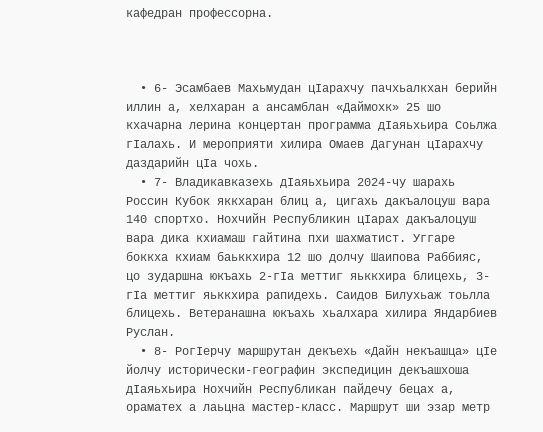кафедран профессорна.



  • 6- Эсамбаев Махьмудан цӀарахчу пачхьалкхан берийн иллин а, хелхаран а ансамблан «Даймохк» 25 шо кхачарна лерина концертан программа дӀаяьхьира Соьлжа гӀалахь. И мероприяти хилира Омаев Дагунан цӀарахчу даздарийн цӀа чохь.
  • 7- Владикавказехь дӀаяьхьира 2024-чу шарахь Россин Кубок яккхаран блиц а, цигахь дакъалоцуш вара 140 спортхо. Нохчийн Республикин цӀарах дакъалоцуш вара дика кхиамаш гайтина пхи шахматист. Уггаре боккха кхиам баьккхира 12 шо долчу Шаипова Раббияс, цо зударшна юкъахь 2-гӀа меттиг яьккхира блицехь, 3-гӀа меттиг яьккхира рапидехь. Саидов Билухьаж тоьлла блицехь. Ветеранашна юкъахь хьалхара хилира Яндарбиев Руслан.
  • 8- РогӀерчу маршрутан декъехь «Дайн некъашца» цӀе йолчу исторически-географин экспедицин декъашхоша дӀаяьхьира Нохчийн Республикан пайдечу бецах а, ораматех а лаьцна мастер-класс. Маршрут ши эзар метр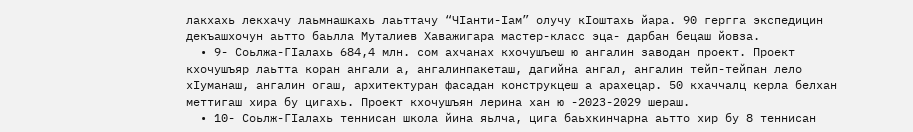лакхахь лекхачу лаьмнашкахь лаьттачу “ЧӀанти-Ӏам” олучу кӀоштахь йара. 90 гергга экспедицин декъашхочун аьтто баьлла Муталиев Хаважигара мастер-класс эца- дарбан бецаш йовза.
  • 9- Соьлжа-ГӀалахь 684,4 млн. сом ахчанах кхочушъеш ю ангалин заводан проект. Проект кхочушъяр лаьтта коран ангали а, ангалинпакеташ, дагийна ангал, ангалин тейп-тейпан лело хӀуманаш, ангалин огаш, архитектуран фасадан конструкцеш а арахецар. 50 кхаччалц керла белхан меттигаш хира бу цигахь. Проект кхочушъян лерина хан ю -2023-2029 шераш.
  • 10- Соьлж-ГӀалахь теннисан школа йина яьлча, цига баьхкинчарна аьтто хир бу 8 теннисан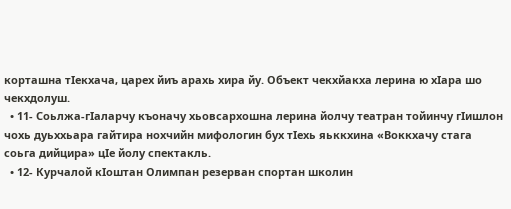корташна тӀекхача, царех йиъ арахь хира йу. Объект чекхйакха лерина ю хӀара шо чекхдолуш.
  • 11- Соьлжа-гӀаларчу къоначу хьовсархошна лерина йолчу театран тойинчу гӀишлон чохь дуьххьара гайтира нохчийн мифологин бух тӀехь яьккхина «Воккхачу стага соьга дийцира» цӀе йолу спектакль.
  • 12- Курчалой кӀоштан Олимпан резерван спортан школин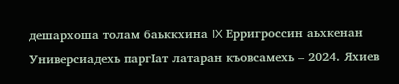дешархоша толам баьккхина IX Ерригроссин аьхкенан Универсиадехь паргӀат латаран къовсамехь – 2024. Яхиев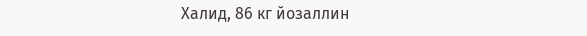Халид, 86 кг йозаллин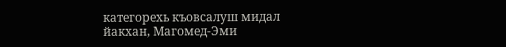категорехь къовсалуш мидал йакхан, Магомед-Эми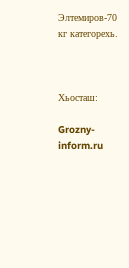Элтемиров-70 кг категорехь.



Хьосташ:

Grozny-inform.ru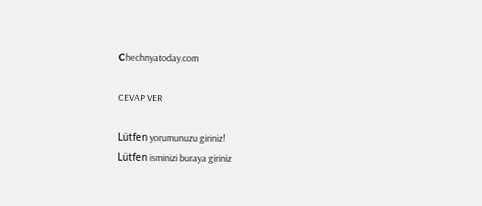Сhechnyatoday.com

CEVAP VER

Lütfen yorumunuzu giriniz!
Lütfen isminizi buraya giriniz